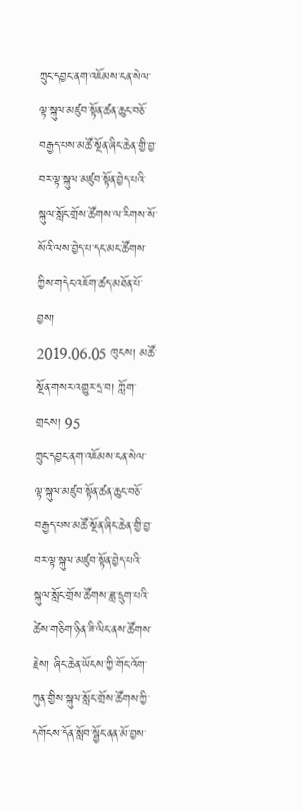ཀྲུང་དབྱང་ནག་འཇོམས་ངན་སེལ་ལྟ་སྐུལ་མཛུབ་སྟོན་ཚན་ཆུང་བཅོ་བརྒྱད་པས་མཚོ་སྔོན་ཞིང་ཆེན་གྱི་བྱ་བར་ལྟ་སྐུལ་མཛུབ་སྟོན་བྱེད་པའི་སྐུལ་སློང་གྲོས་ཚོགས་ལ་རིགས་སོ་སོའི་ལས་བྱེད་པ་དང་མང་ཚོགས་ཀྱིས་གདེང་འཇོག་ཚད་མཐོན་པོ་བྱས།
2019.06.05 ཁུངས། མཚོ་སྔོན་གསར་འགྱུར་དྲ་བ། ཀློག་གྲངས། 95
ཀྲུང་དབྱང་ནག་འཇོམས་ངན་སེལ་ལྟ་སྐུལ་མཛུབ་སྟོན་ཚན་ཆུང་བཅོ་བརྒྱད་པས་མཚོ་སྔོན་ཞིང་ཆེན་གྱི་བྱ་བར་ལྟ་སྐུལ་མཛུབ་སྟོན་བྱེད་པའི་སྐུལ་སློང་གྲོས་ཚོགས་ཟླ་དྲུག་པའི་ཚེས་གཅིག་ཉིན་ཟི་ལིང་ནས་ཚོགས་རྗེས། ཞིང་ཆེན་ཡོངས་ཀྱི་གོང་འོག་ཀུན་གྱིས་སྐུལ་སློང་གྲོས་ཚོགས་ཀྱི་དགོངས་དོན་སློབ་སྦྱོང་ནན་མོ་བྱས་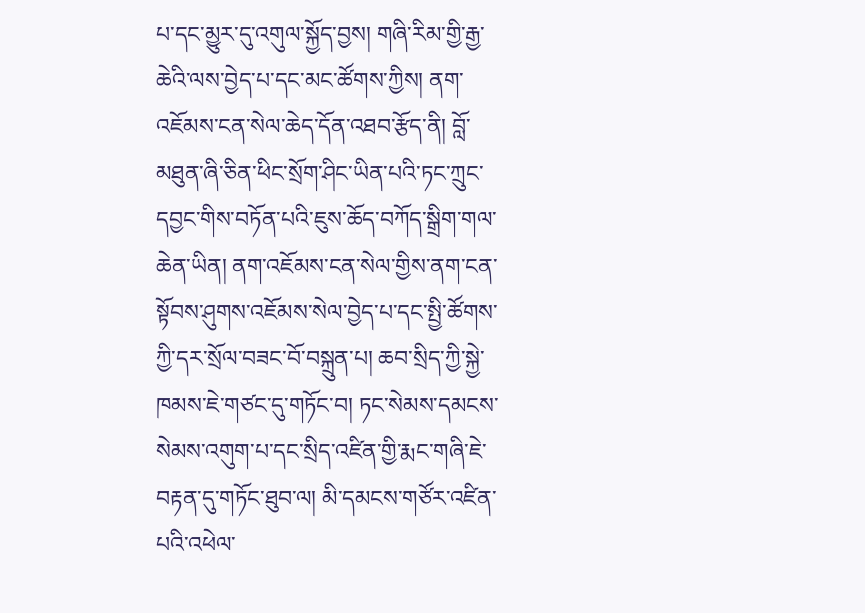པ་དང་མྱུར་དུ་འགུལ་སྐྱོད་བྱས། གཞི་རིམ་གྱི་རྒྱ་ཆེའི་ལས་བྱེད་པ་དང་མང་ཚོགས་ཀྱིས། ནག་འཇོམས་ངན་སེལ་ཆེད་དོན་འཐབ་རྩོད་ནི། བློ་མཐུན་ཞི་ཅིན་ཕིང་སྲོག་ཤིང་ཡིན་པའི་ཏང་ཀྲུང་དབྱང་གིས་བཏོན་པའི་ཇུས་ཆོད་བཀོད་སྒྲིག་གལ་ཆེན་ཡིན། ནག་འཇོམས་ངན་སེལ་གྱིས་ནག་ངན་སྟོབས་ཤུགས་འཇོམས་སེལ་བྱེད་པ་དང་སྤྱི་ཚོགས་ཀྱི་དར་སྲོལ་བཟང་བོ་བསྐྲུན་པ། ཆབ་སྲིད་ཀྱི་སྐྱེ་ཁམས་ཇེ་གཙང་དུ་གཏོང་བ། ཏང་སེམས་དམངས་སེམས་འགུག་པ་དང་སྲིད་འཛིན་གྱི་རྨང་གཞི་ཇེ་བརྟན་དུ་གཏོང་ཐུབ་ལ། མི་དམངས་གཙོར་འཛིན་པའི་འཕེལ་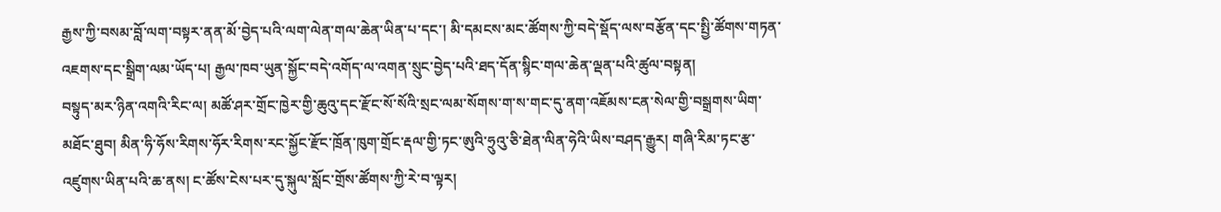རྒྱས་ཀྱི་བསམ་བློ་ལག་བསྟར་ནན་མོ་བྱེད་པའི་ལག་ལེན་གལ་ཆེན་ཡིན་པ་དང་། མི་དམངས་མང་ཚོགས་ཀྱི་བདེ་སྡོད་ལས་བརྩོན་དང་སྤྱི་ཚོགས་གཏན་འཇགས་དང་སྒྲིག་ལམ་ཡོད་པ། རྒྱལ་ཁབ་ཡུན་སྐྱོང་བདེ་འགོད་ལ་འགན་སྲུང་བྱེད་པའི་ཐད་དོན་སྙིང་གལ་ཆེན་ལྡན་པའི་ཚུལ་བསྟན།
བསྟུད་མར་ཉིན་འགའི་རིང་ལ། མཚོ་ཤར་གྲོང་ཁྱེར་གྱི་ཆུའུ་དང་རྫོང་སོ་སོའི་སྲང་ལམ་སོགས་ག་ས་གང་དུ་ནག་འཇོམས་ངན་སེལ་གྱི་བསྒྲགས་ཡིག་མཐོང་ཐུབ། མིན་ཧི་ཧོས་རིགས་ཧོར་རིགས་རང་སྐྱོང་རྫོང་ཁྲོན་ཁུག་གྲོང་རྡལ་གྱི་ཏང་ཨུའི་ཧྲུའུ་ཅི་ཐེན་ལིན་ཧེའི་ཡིས་བཤད་རྒྱུར། གཞི་རིམ་ཏང་རྩ་འཛུགས་ཡིན་པའི་ཆ་ནས། ང་ཚོས་ངེས་པར་དུ་སྐུལ་སློང་གྲོས་ཚོགས་ཀྱི་རེ་བ་ལྟར།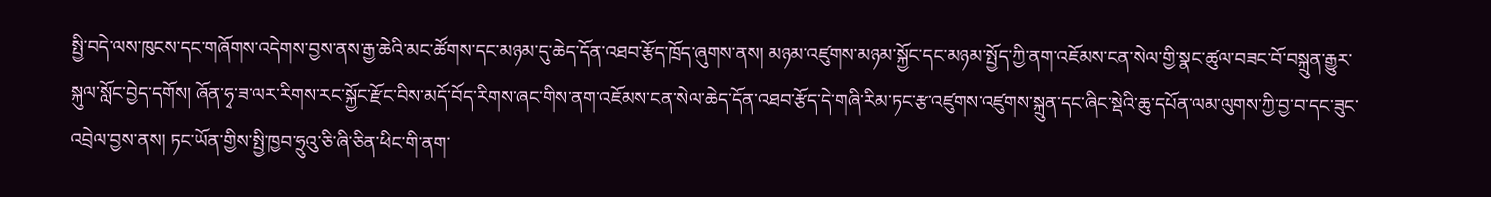སྤྱི་བདེ་ལས་ཁུངས་དང་གཞོགས་འདེགས་བྱས་ནས་རྒྱ་ཆེའི་མང་ཚོགས་དང་མཉམ་དུ་ཆེད་དོན་འཐབ་རྩོད་ཁྲོད་ཞུགས་ནས། མཉམ་འཛུགས་མཉམ་སྐྱོང་དང་མཉམ་སྤྱོད་ཀྱི་ནག་འཇོམས་ངན་སེལ་གྱི་སྣང་ཚུལ་བཟང་བོ་བསྐྲུན་རྒྱུར་སྐུལ་སློང་བྱེད་དགོས། ཞོན་ཧྭ་ཟ་ལར་རིགས་རང་སྐྱོང་རྫོང་བིས་མདོ་བོད་རིགས་ཞང་གིས་ནག་འཇོམས་ངན་སེལ་ཆེད་དོན་འཐབ་རྩོད་དེ་གཞི་རིམ་ཏང་རྩ་འཛུགས་འཛུགས་སྐྲུན་དང་ཞིང་སྡེའི་ཆུ་དཔོན་ལམ་ལུགས་ཀྱི་བྱ་བ་དང་ཟུང་འབྲེལ་བྱས་ནས། ཏང་ཡོན་གྱིས་སྤྱི་ཁྱབ་ཧྲུའུ་ཅི་ཞི་ཅིན་ཕིང་གི་ནག་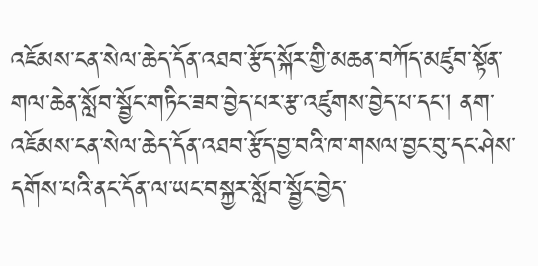འཇོམས་ངན་སེལ་ཆེད་དོན་འཐབ་རྩོད་སྐོར་གྱི་མཆན་བཀོད་མཛུབ་སྟོན་གལ་ཆེན་སློབ་སྦྱོང་གཏིང་ཟབ་བྱེད་པར་རྩ་འཛུགས་བྱེད་པ་དང། ནག་འཇོམས་ངན་སེལ་ཆེད་དོན་འཐབ་རྩོད་བྱ་བའི་ཁ་གསལ་བྱང་བུ་དང་ཤེས་དགོས་པའི་ནང་དོན་ལ་ཡང་བསྐྱར་སློབ་སྦྱོང་བྱེད་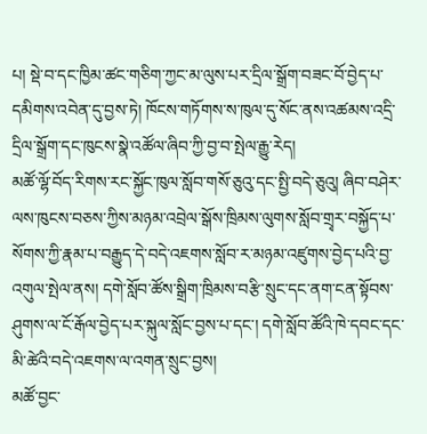པ། སྡེ་བ་དང་ཁྱིམ་ཚང་གཅིག་ཀྱང་མ་ལུས་པར་དྲིལ་སྒྲོག་བཟང་བོ་བྱེད་པ་དམིགས་འབེན་དུ་བྱས་ཏེ། ཁོངས་གཏོགས་ས་ཁུལ་དུ་སོང་ནས་འཚམས་འདྲི་དྲིལ་སྒྲོག་དང་ཁུངས་སྣེ་འཚོལ་ཞིབ་ཀྱི་བྱ་བ་སྤེལ་རྒྱུ་རེད།
མཚོ་ལྷོ་བོད་རིགས་རང་སྐྱོང་ཁུལ་སློབ་གསོ་ཅུའུ་དང་སྤྱི་བདེ་ཅུའུ། ཞིབ་བཤེར་ལས་ཁུངས་བཅས་ཀྱིས་མཉམ་འབྲེལ་སྒོས་ཁྲིམས་ལུགས་སློབ་གྲྭར་བསྐྱོད་པ་སོགས་ཀྱི་རྣམ་པ་བརྒྱུད་དེ་བདེ་འཇགས་སློབ་ར་མཉམ་འཛུགས་བྱེད་པའི་བྱ་འགུལ་སྤེལ་ནས། དགེ་སློབ་ཚོས་སྒྲིག་ཁྲིམས་བརྩི་སྲུང་དང་ནག་ངན་སྟོབས་ཤུགས་ལ་ངོ་རྒོལ་བྱེད་པར་སྐུལ་སློང་བྱས་པ་དང་། དགེ་སློབ་ཚོའི་ཁེ་དབང་དང་མི་ཚེའི་བདེ་འཇགས་ལ་འགན་སྲུང་བྱས།
མཚོ་བྱང་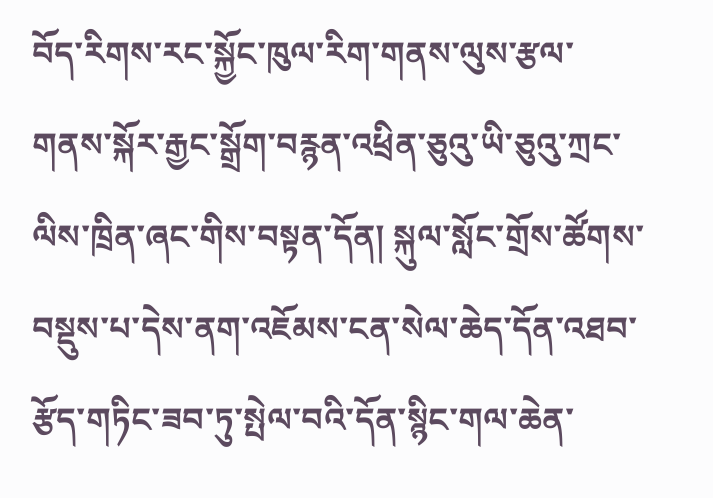བོད་རིགས་རང་སྐྱོང་ཁུལ་རིག་གནས་ལུས་རྩལ་གནས་སྐོར་རྒྱང་སྒྲོག་བརྙན་འཕྲིན་ཅུའུ་ཡི་ཅུའུ་ཀྲང་ལིས་ཁྲིན་ཞང་གིས་བསྟན་དོན། སྐུལ་སློང་གྲོས་ཚོགས་བསྡུས་པ་དེས་ནག་འཇོམས་ངན་སེལ་ཆེད་དོན་འཐབ་རྩོད་གཏིང་ཟབ་ཏུ་སྤེལ་བའི་དོན་སྙིང་གལ་ཆེན་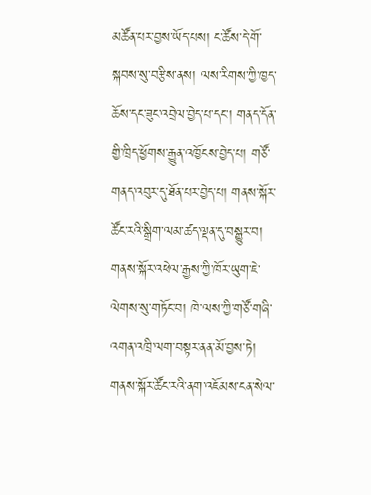མཚོན་པར་བྱས་ཡོད་པས། ང་ཚོས་དེ་གོ་སྐབས་སུ་བརྩིས་ནས། ལས་རིགས་ཀྱི་ཁྱད་ཆོས་དང་ཟུང་འབྲེལ་བྱེད་པ་དང་། གནད་དོན་གྱི་ཁྲིད་ཕྱོགས་རྒྱུན་འཁྱོངས་བྱེད་པ། གཙོ་གནད་འབུར་དུ་ཐོན་པར་བྱེད་པ། གནས་སྐོར་ཚོང་རའི་སྒྲིག་ལམ་ཚད་ལྡན་དུ་བསྒྱུར་བ། གནས་སྐོར་འཕེལ་རྒྱས་ཀྱི་ཁོར་ཡུག་ཇེ་ལེགས་སུ་གཏོང་བ། ཁེ་ལས་ཀྱི་གཙོ་གཞི་འགན་འཁྲི་ལག་བསྟར་ནན་མོ་བྱས་ཏེ། གནས་སྐོར་ཚོང་རའི་ནག་འཇོམས་ངན་སེལ་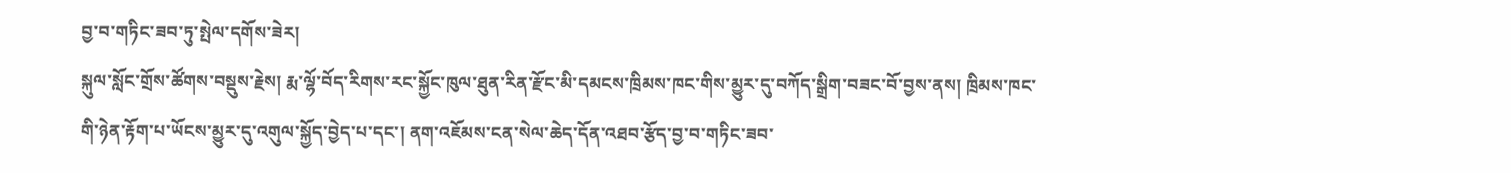བྱ་བ་གཏིང་ཟབ་ཏུ་སྤེལ་དགོས་ཟེར།
སྐུལ་སློང་གྲོས་ཚོགས་བསྡུས་རྗེས། རྨ་ལྷོ་བོད་རིགས་རང་སྐྱོང་ཁུལ་ཐུན་རིན་རྫོང་མི་དམངས་ཁྲིམས་ཁང་གིས་མྱུར་དུ་བཀོད་སྒྲིག་བཟང་བོ་བྱས་ནས། ཁྲིམས་ཁང་གི་ཉེན་རྟོག་པ་ཡོངས་མྱུར་དུ་འགུལ་སྐྱོད་བྱེད་པ་དང་། ནག་འཇོམས་ངན་སེལ་ཆེད་དོན་འཐབ་རྩོད་བྱ་བ་གཏིང་ཟབ་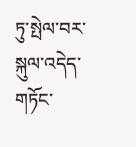ཏུ་སྤེལ་བར་སྐུལ་འདེད་གཏོང་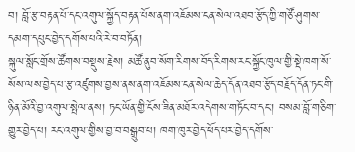བ། བློ་རྩ་བརྟན་པོ་དང་འགུལ་སྐྱོད་བརྟན་པོས་ནག་འཇོམས་ངན་སེལ་འཐབ་རྩོད་ཀྱི་གཙོ་ཤུགས་དམག་དཔུང་བྱེད་དགོས་པའི་རེ་བ་བཏོན།
སྐུལ་སློང་གྲོས་ཚོགས་བསྡུས་རྗེས། མཚོ་ནུབ་སོག་རིགས་བོད་རིགས་རང་སྐྱོང་ཁུལ་གྱི་སྡེ་ཁག་སོ་སོས་ལས་བྱེད་པ་རྩ་འཛུགས་བྱས་ནས་ནག་འཇོམས་ངན་སེལ་ཆེད་དོན་འཐབ་རྩོད་བརྗོད་དོན་ཏང་གི་ཉིན་མོའི་བྱ་འགུལ་སྤེལ་ནས། ཏང་ཡོན་གྱི་ངོས་ཟིན་མཐོར་འདེགས་གཏོང་བ་དང་། བསམ་བློ་གཅིག་གྱུར་བྱེད་པ། རང་འགུལ་གྱིས་བྱ་བ་བསྒྲུབ་པ། ཁག་ཁུར་བྱེད་ཕོད་པར་བྱེད་དགོས་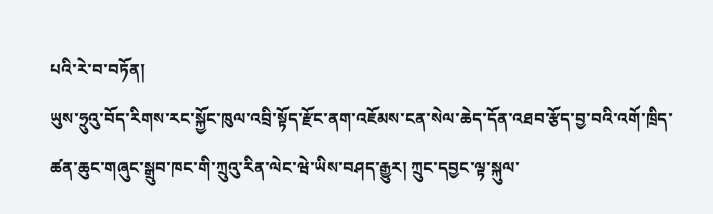པའི་རེ་བ་བཏོན།
ཡུས་ཧྲུའུ་བོད་རིགས་རང་སྐྱོང་ཁུལ་འབྲི་སྟོད་རྫོང་ནག་འཇོམས་ངན་སེལ་ཆེད་དོན་འཐབ་རྩོད་བྱ་བའི་འགོ་ཁྲིད་ཚན་ཆུང་གཞུང་སྒྲུབ་ཁང་གི་ཀྲུའུ་རིན་ལེང་ཝེ་ཡིས་བཤད་རྒྱུར། ཀྲུང་དབྱང་ལྟ་སྐུལ་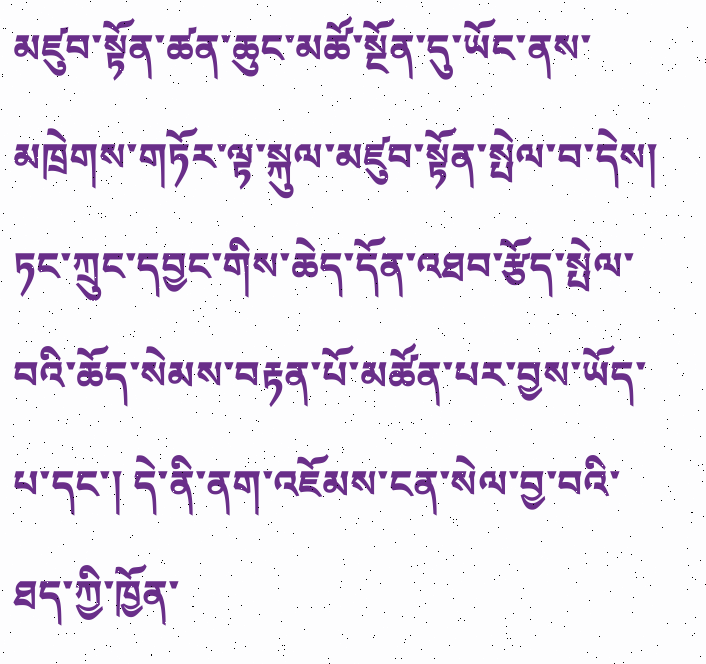མཛུབ་སྟོན་ཚན་ཆུང་མཚོ་སྔོན་དུ་ཡོང་ནས་མཁྲེགས་གཏོར་ལྟ་སྐུལ་མཛུབ་སྟོན་སྤེལ་བ་དེས། ཏང་ཀྲུང་དབྱང་གིས་ཆེད་དོན་འཐབ་རྩོད་སྤེལ་བའི་ཆོད་སེམས་བརྟན་པོ་མཚོན་པར་བྱས་ཡོད་པ་དང་། དེ་ནི་ནག་འཇོམས་ངན་སེལ་བྱ་བའི་ཐད་ཀྱི་ཁྱོན་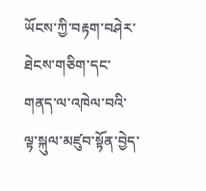ཡོངས་ཀྱི་བརྟག་བཤེར་ཐེངས་གཅིག་དང་གནད་ལ་འཁེལ་བའི་ལྟ་སྐུལ་མཛུབ་སྟོན་བྱེད་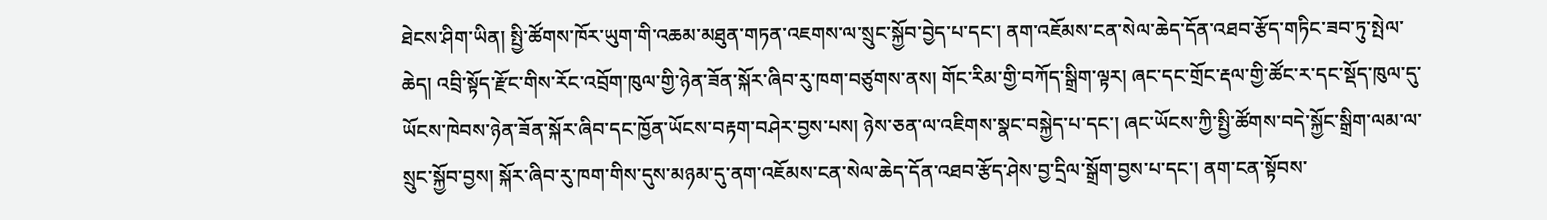ཐེངས་ཤིག་ཡིན། སྤྱི་ཚོགས་ཁོར་ཡུག་གི་འཆམ་མཐུན་གཏན་འཇགས་ལ་སྲུང་སྐྱོབ་བྱེད་པ་དང་། ནག་འཇོམས་ངན་སེལ་ཆེད་དོན་འཐབ་རྩོད་གཏིང་ཟབ་ཏུ་སྤེལ་ཆེད། འབྲི་སྟོད་རྫོང་གིས་རོང་འབྲོག་ཁུལ་གྱི་ཉེན་ཟོན་སྐོར་ཞིབ་རུ་ཁག་བཙུགས་ནས། གོང་རིམ་གྱི་བཀོད་སྒྲིག་ལྟར། ཞང་དང་གྲོང་རྡལ་གྱི་ཚོང་ར་དང་སྡོད་ཁུལ་དུ་ཡོངས་ཁེབས་ཉེན་ཟོན་སྐོར་ཞིབ་དང་ཁྱོན་ཡོངས་བརྟག་བཤེར་བྱས་པས། ཉེས་ཅན་ལ་འཇིགས་སྣང་བསྐྱེད་པ་དང་། ཞང་ཡོངས་ཀྱི་སྤྱི་ཚོགས་བདེ་སྐྱོང་སྒྲིག་ལམ་ལ་སྲུང་སྐྱོབ་བྱས། སྐོར་ཞིབ་རུ་ཁག་གིས་དུས་མཉམ་དུ་ནག་འཇོམས་ངན་སེལ་ཆེད་དོན་འཐབ་རྩོད་ཤེས་བྱ་དྲིལ་སྒྲོག་བྱས་པ་དང་། ནག་ངན་སྟོབས་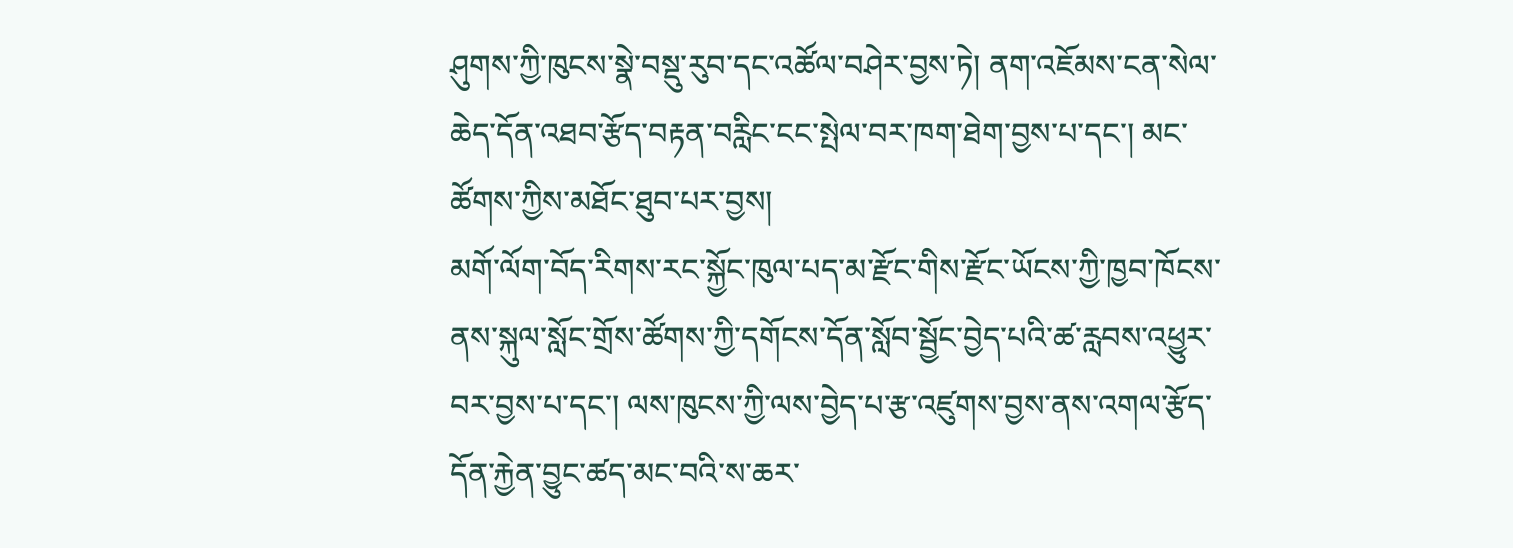ཤུགས་ཀྱི་ཁུངས་སྣེ་བསྡུ་རུབ་དང་འཚོལ་བཤེར་བྱས་ཏེ། ནག་འཇོམས་ངན་སེལ་ཆེད་དོན་འཐབ་རྩོད་བརྟན་བརླིང་ངང་སྤེལ་བར་ཁག་ཐེག་བྱས་པ་དང་། མང་ཚོགས་ཀྱིས་མཐོང་ཐུབ་པར་བྱས།
མགོ་ལོག་བོད་རིགས་རང་སྐྱོང་ཁུལ་པད་མ་རྫོང་གིས་རྫོང་ཡོངས་ཀྱི་ཁྱབ་ཁོངས་ནས་སྐུལ་སློང་གྲོས་ཚོགས་ཀྱི་དགོངས་དོན་སློབ་སྦྱོང་བྱེད་པའི་ཚ་རླབས་འཕྱུར་བར་བྱས་པ་དང་། ལས་ཁུངས་ཀྱི་ལས་བྱེད་པ་རྩ་འཛུགས་བྱས་ནས་འགལ་རྩོད་དོན་རྐྱེན་བྱུང་ཚད་མང་བའི་ས་ཆར་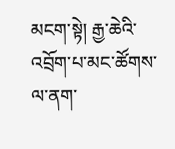མངག་སྟེ། རྒྱ་ཆེའི་འབྲོག་པ་མང་ཚོགས་ལ་ནག་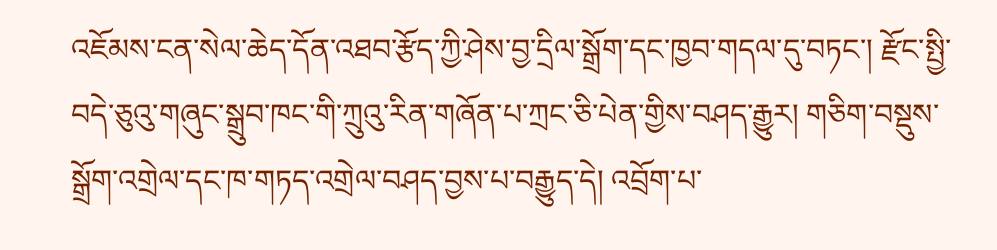འཇོམས་ངན་སེལ་ཆེད་དོན་འཐབ་རྩོད་ཀྱི་ཤེས་བྱ་དྲིལ་སྒྲོག་དང་ཁྱབ་གདལ་དུ་བཏང་། རྫོང་སྤྱི་བདེ་ཅུའུ་གཞུང་སྒྲུབ་ཁང་གི་ཀྲུའུ་རིན་གཞོན་པ་ཀྲང་ཅི་པེན་གྱིས་བཤད་རྒྱུར། གཅིག་བསྡུས་སྒྲོག་འགྲེལ་དང་ཁ་གཏད་འགྲེལ་བཤད་བྱས་པ་བརྒྱུད་དེ། འབྲོག་པ་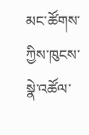མང་ཚོགས་ཀྱིས་ཁུངས་སྣེ་འཚོལ་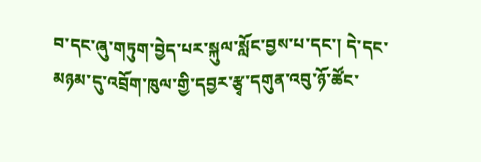བ་དང་ཞུ་གཏུག་བྱེད་པར་སྐུལ་སློང་བྱས་པ་དང་། དེ་དང་མཉམ་དུ་འབྲོག་ཁུལ་གྱི་དབྱར་རྩྭ་དགུན་འབུ་ཉོ་ཚོང་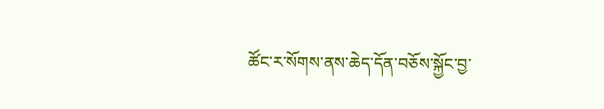ཚོང་ར་སོགས་ནས་ཆེད་དོན་བཅོས་སྐྱོང་བྱ་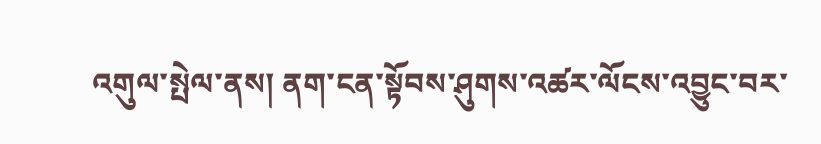འགུལ་སྤེལ་ནས། ནག་ངན་སྟོབས་ཤུགས་འཚར་ལོངས་འབྱུང་བར་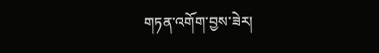གཏན་འགོག་བྱས་ཟེར།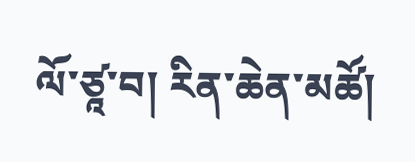ལོ་ཙཱ་བ། རིན་ཆེན་མཚོ།